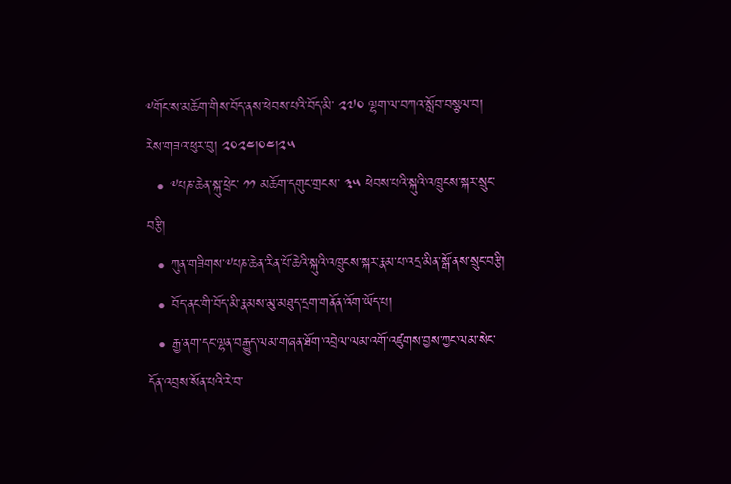༸གོང་ས་མཆོག་གིས་བོད་ནས་ཕེབས་པའི་བོད་མི་ ༢༧༠ ལྷག་ལ་བཀའ་སློབ་བསྩལ་བ།
རེས་གཟའ་ཕུར་བུ། ༢༠༢༤།༠༤།༢༥
  • ༸པཎ་ཆེན་སྐུ་ཕྲེང་ ༡༡ མཆོག་དགུང་གྲངས་ ༣༥ ཕེབས་པའི་སྐུའི་འཁྲུངས་སྐར་སྲུང་བརྩི།
  • ཀུན་གཟིགས་༸པཎ་ཆེན་རིན་པོ་ཆེའི་སྐུའི་འཁྲུངས་སྐར་རྣམ་པ་འདྲ་མིན་སྒོ་ནས་སྲུང་བརྩི།
  • བོད་ནང་གི་བོད་མི་རྣམས་མུ་མཐུད་དྲག་གནོན་འོག་ཡོད་པ།
  • རྒྱ་ནག་དང་ལྷན་བརྒྱུད་ལམ་གཞན་ཐོག་འབྲེལ་ལམ་འགོ་འཛུགས་བྱས་ཀྱང་ལམ་སེང་དོན་འབྲས་སོན་པའི་རེ་བ་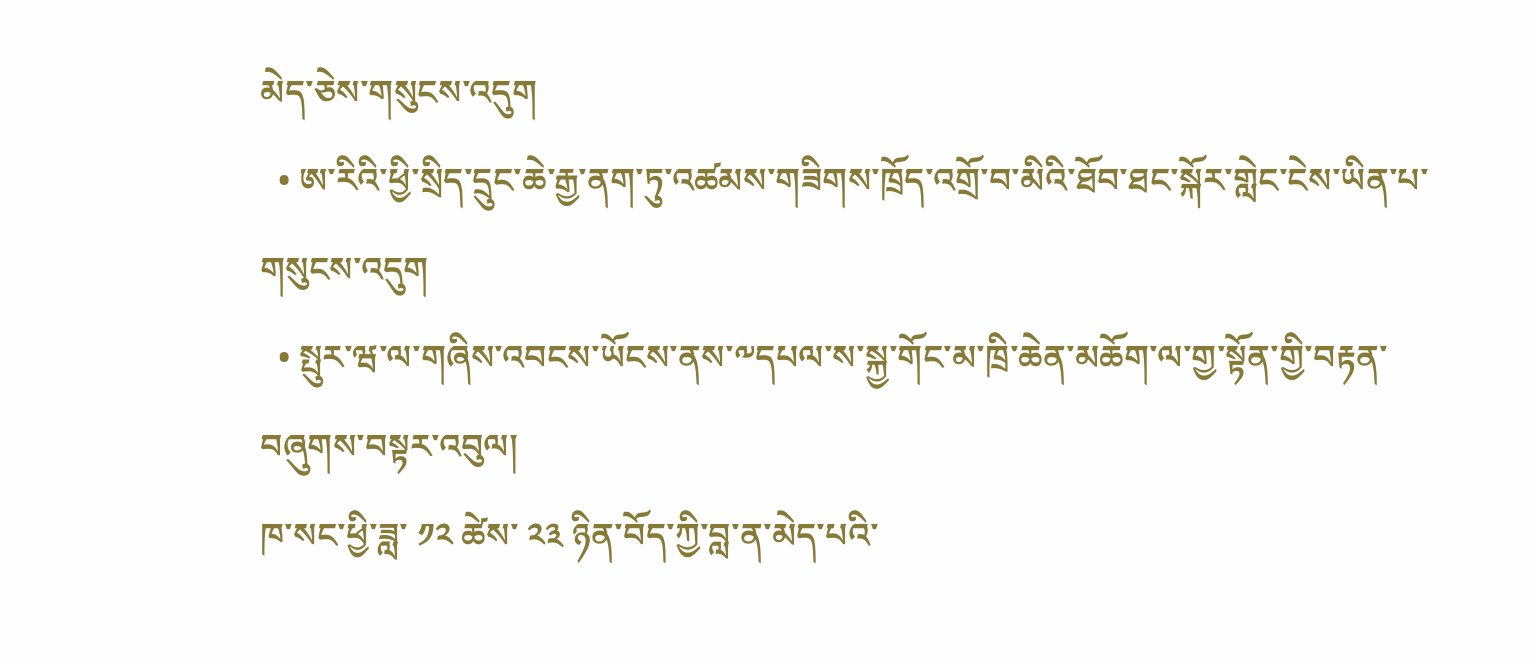མེད་ཅེས་གསུངས་འདུག
  • ཨ་རིའི་ཕྱི་སྲིད་དྲུང་ཆེ་རྒྱ་ནག་ཏུ་འཚམས་གཟིགས་ཁྲོད་འགྲོ་བ་མིའི་ཐོབ་ཐང་སྐོར་གླེང་ངེས་ཡིན་པ་གསུངས་འདུག
  • སྤུར་ཝ་ལ་གཞིས་འབངས་ཡོངས་ནས་༸དཔལ་ས་སྐྱ་གོང་མ་ཁྲི་ཆེན་མཆོག་ལ་གྱ་སྟོན་གྱི་བརྟན་བཞུགས་བསྟར་འབུལ།
ཁ་སང་ཕྱི་ཟླ་ ༡༢ ཚེས་ ༢༣ ཉིན་བོད་ཀྱི་བླ་ན་མེད་པའི་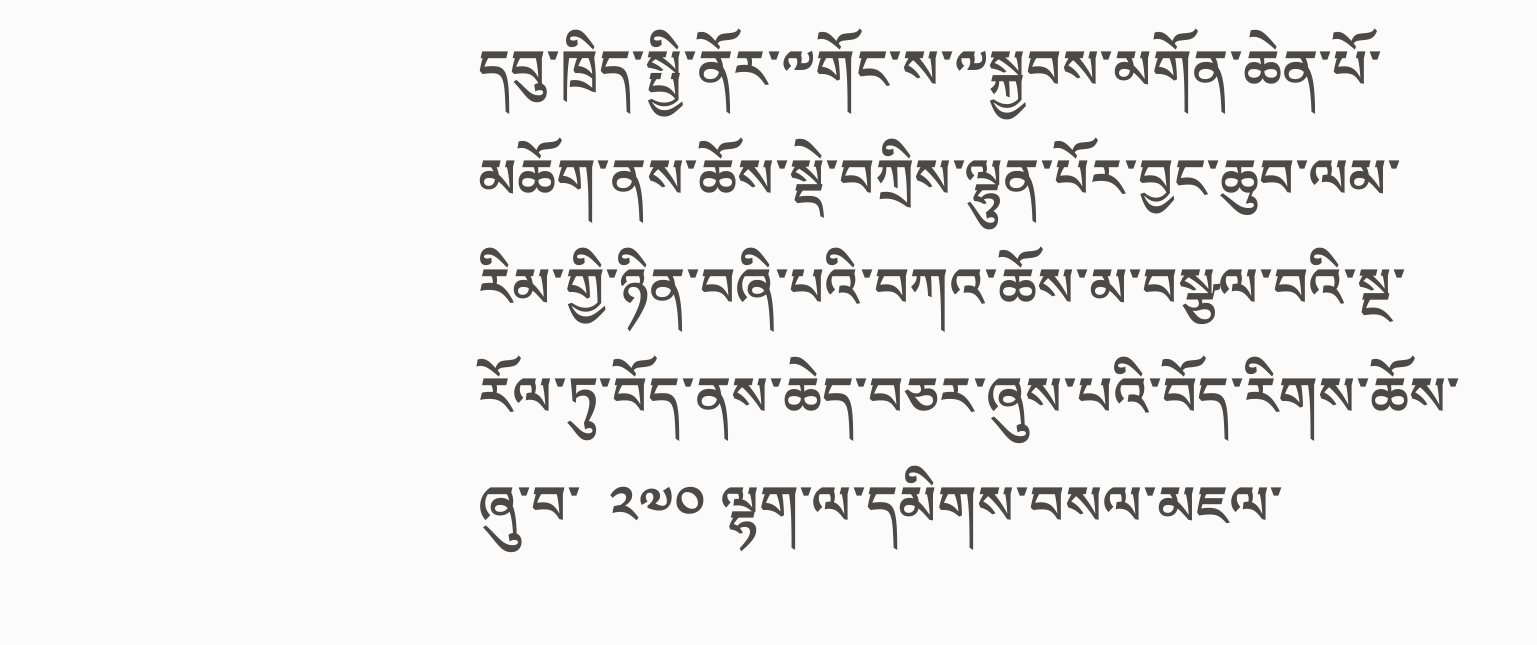དབུ་ཁྲིད་སྤྱི་ནོར་༸གོང་ས་༸སྐྱབས་མགོན་ཆེན་པོ་མཆོག་ནས་ཆོས་སྡེ་བཀྲིས་ལྷུན་པོར་བྱང་ཆུབ་ལམ་རིམ་གྱི་ཉིན་བཞི་པའི་བཀའ་ཆོས་མ་བསྩལ་བའི་སྔ་རོལ་ཏུ་བོད་ནས་ཆེད་བཅར་ཞུས་པའི་བོད་རིགས་ཆོས་ཞུ་བ་  ༢༧༠ ལྷག་ལ་དམིགས་བསལ་མཇལ་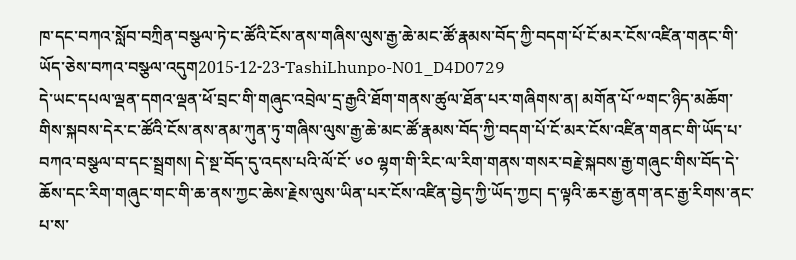ཁ་དང་བཀའ་སློབ་བཀྲིན་བསྩལ་ཏེ་ང་ཚོའི་ངོས་ནས་གཞིས་ལུས་རྒྱ་ཆེ་མང་ཚོ་རྣམས་བོད་ཀྱི་བདག་པོ་ངོ་མར་ངོས་འཛིན་གནང་གི་ཡོད་ཅེས་བཀའ་བསྩལ་འདུག2015-12-23-TashiLhunpo-N01_D4D0729
དེ་ཡང་དཔལ་ལྡན་དགའ་ལྡན་ཕོ་བྲང་གི་གཞུང་འབྲེལ་དྲ་རྒྱའི་ཐོག་གནས་ཚུལ་ཐོན་པར་གཞིགས་ན། མགོན་པོ་༸གང་ཉིད་མཆོག་གིས་སྐབས་དེར་ང་ཚོའི་ངོས་ནས་ནམ་ཀུན་ཏུ་གཞིས་ལུས་རྒྱ་ཆེ་མང་ཚོ་རྣམས་བོད་ཀྱི་བདག་པོ་ངོ་མར་ངོས་འཛིན་གནང་གི་ཡོད་པ་བཀའ་བསྩལ་བ་དང་སྦྲགས། དེ་སྔ་བོད་དུ་འདས་པའི་ལོ་ངོ་ ༦༠ ལྷག་གི་རིང་ལ་རིག་གནས་གསར་བརྗེ་སྐབས་རྒྱ་གཞུང་གིས་བོད་དེ་ཆོས་དང་རིག་གཞུང་གང་གི་ཆ་ནས་ཀྱང་ཆེས་རྗེས་ལུས་ཡིན་པར་ངོས་འཛིན་བྱེད་ཀྱི་ཡོད་ཀྱང། ད་ལྟའི་ཆར་རྒྱ་ནག་ནང་རྒྱ་རིགས་ནང་པ་ས་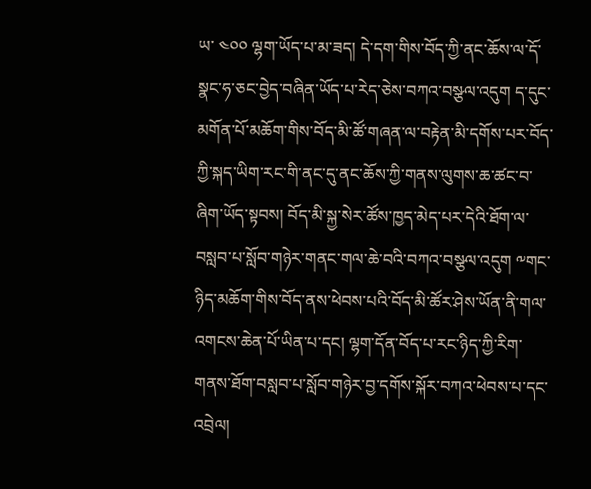ཡ་ ༤༠༠ ལྷག་ཡོད་པ་མ་ཟད། དེ་དག་གིས་བོད་ཀྱི་ནང་ཆོས་ལ་དོ་སྣང་ཧ་ཅང་བྱེད་བཞིན་ཡོད་པ་རེད་ཅེས་བཀའ་བསྩལ་འདུག ད་དུང་མགོན་པོ་མཆོག་གིས་བོད་མི་ཚོ་གཞན་ལ་བརྟེན་མི་དགོས་པར་བོད་ཀྱི་སྐད་ཡིག་རང་གི་ནང་དུ་ནང་ཆོས་ཀྱི་གནས་ལུགས་ཆ་ཚང་བ་ཞིག་ཡོད་སྟབས། བོད་མི་སྐྱ་སེར་ཚོས་ཁྱད་མེད་པར་དེའི་ཐོག་ལ་བསླབ་པ་སློབ་གཉེར་གནང་གལ་ཆེ་བའི་བཀའ་བསྩལ་འདུག ༸གང་ཉིད་མཆོག་གིས་བོད་ནས་ཕེབས་པའི་བོད་མི་ཚོར་ཤེས་ཡོན་ནི་གལ་འགངས་ཆེན་པོ་ཡིན་པ་དང། ལྷག་དོན་བོད་པ་རང་ཉིད་ཀྱི་རིག་གནས་ཐོག་བསླབ་པ་སློབ་གཉེར་བྱ་དགོས་སྐོར་བཀའ་ཕེབས་པ་དང་འབྲེལ།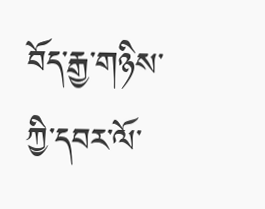བོད་རྒྱ་གཉིས་ཀྱི་དབར་ལོ་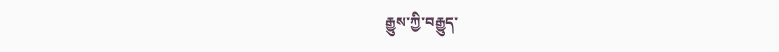རྒྱུས་ཀྱི་བརྒྱུད་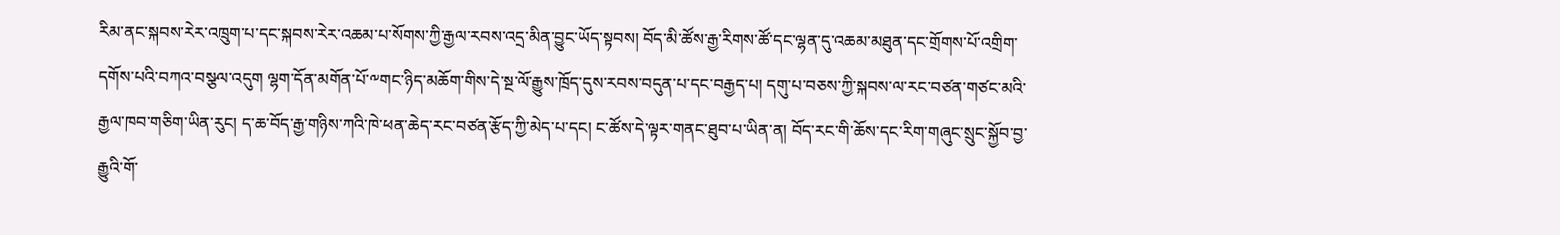རིམ་ནང་སྐབས་རེར་འཁྲུག་པ་དང་སྐབས་རེར་འཆམ་པ་སོགས་ཀྱི་རྒྱལ་རབས་འདྲ་མིན་བྱུང་ཡོད་སྟབས། བོད་མི་ཚོས་རྒྱ་རིགས་ཚོ་དང་ལྷན་དུ་འཆམ་མཐུན་དང་གྲོགས་པོ་འགྲིག་དགོས་པའི་བཀའ་བསྩལ་འདུག ལྷག་དོན་མགོན་པོ་༸གང་ཉིད་མཆོག་གིས་དེ་སྔ་ལོ་རྒྱུས་ཁྲོད་དུས་རབས་བདུན་པ་དང་བརྒྱད་པ། དགུ་པ་བཅས་ཀྱི་སྐབས་ལ་རང་བཙན་གཙང་མའི་རྒྱལ་ཁབ་གཅིག་ཡིན་རུང། ད་ཆ་བོད་རྒྱ་གཉིས་ཀའི་ཁེ་ཕན་ཆེད་རང་བཙན་རྩོད་ཀྱི་མེད་པ་དང། ང་ཚོས་དེ་ལྟར་གནང་ཐུབ་པ་ཡིན་ན། བོད་རང་གི་ཆོས་དང་རིག་གཞུང་སྲུང་སྐྱོབ་བྱ་རྒྱུའི་གོ་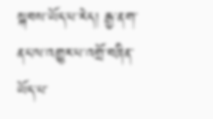སྐབས་ཡོད་པ་རེད། རྒྱ་ནག་ནང་ལ་འགྱུར་པ་འགྲོ་བཞིན་ཡོད་པ་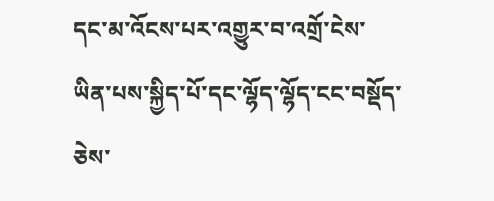དང་མ་འོངས་པར་འགྱུར་བ་འགྲོ་ངེས་ཡིན་པས་སྐྱིད་པོ་དང་ལྷོད་ལྷོད་ངང་བསྡོད་ཅེས་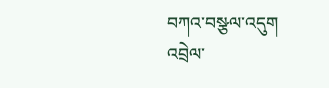བཀའ་བསྩལ་འདུག
འབྲེལ་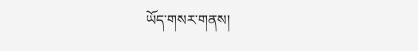ཡོད་གསར་གནས།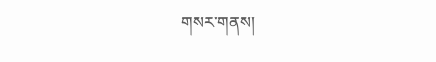གསར་གནས།